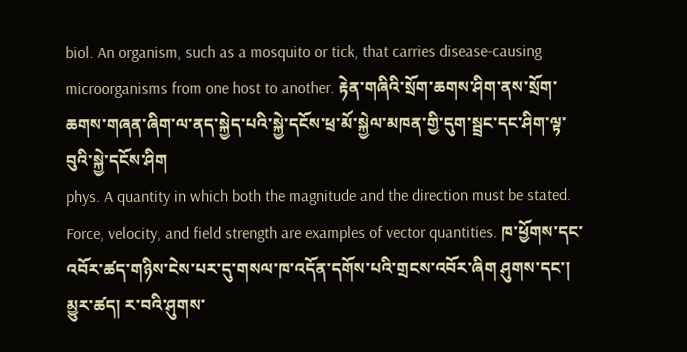biol. An organism, such as a mosquito or tick, that carries disease-causing microorganisms from one host to another. རྟེན་གཞིའི་སྲོག་ཆགས་ཤིག་ནས་སྲོག་ཆགས་གཞན་ཞིག་ལ་ནད་སྐྱེད་པའི་སྐྱེ་དངོས་ཕྲ་མོ་སྐྱེལ་མཁན་གྱི་དུག་སྦྲང་དང་ཤིག་ལྟ་བུའི་སྐྱེ་དངོས་ཤིག
phys. A quantity in which both the magnitude and the direction must be stated. Force, velocity, and field strength are examples of vector quantities. ཁ་ཕྱོགས་དང་འབོར་ཚད་གཉིས་ངེས་པར་དུ་གསལ་ཁ་འདོན་དགོས་པའི་གྲངས་འབོར་ཞིག ཤུགས་དང་། མྱུར་ཚད། ར་བའི་ཤུགས་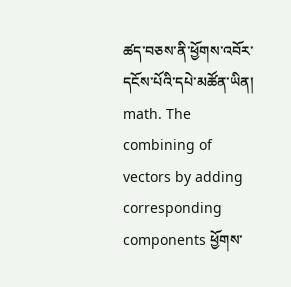ཚད་བཅས་ནི་ཕྱོགས་འབོར་དངོས་པོའི་དཔེ་མཚོན་ཡིན།
math. The combining of vectors by adding corresponding components ཕྱོགས་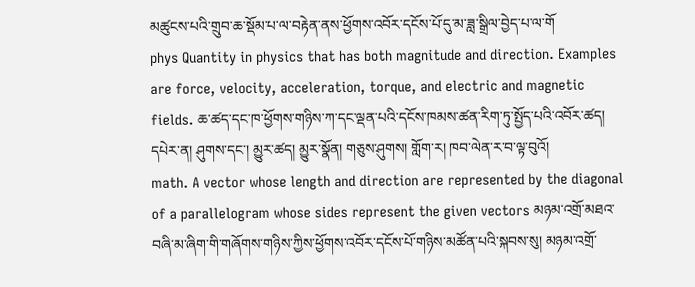མཚུངས་པའི་གྲུབ་ཆ་སྡོམ་པ་ལ་བརྟེན་ནས་ཕྱོགས་འབོར་དངོས་པོ་དུ་མ་ཟླ་སྒྲིལ་བྱེད་པ་ལ་གོ
phys Quantity in physics that has both magnitude and direction. Examples are force, velocity, acceleration, torque, and electric and magnetic fields. ཆ་ཚད་དང་ཁ་ཕྱོགས་གཉིས་ཀ་དང་ལྡན་པའི་དངོས་ཁམས་ཚན་རིག་ཏུ་སྤྱོད་པའི་འབོར་ཚད། དཔེར་ན། ཤུགས་དང་། མྱུར་ཚད། མྱུར་སྣོན། གཅུས་ཤུགས། གློག་ར། ཁབ་ལེན་ར་བ་ལྟ་བུའོ།
math. A vector whose length and direction are represented by the diagonal of a parallelogram whose sides represent the given vectors མཉམ་འགྲོ་མཐའ་བཞི་མ་ཞིག་གི་གཞོགས་གཉིས་ཀྱིས་ཕྱོགས་འབོར་དངོས་པོ་གཉིས་མཚོན་པའི་སྐབས་སུ། མཉམ་འགྲོ་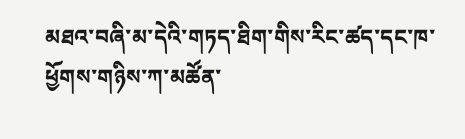མཐའ་བཞི་མ་དེའི་གཏད་ཐིག་གིས་རིང་ཚད་དང་ཁ་ཕྱོགས་གཉིས་ཀ་མཚོན་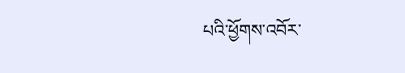པའི་ཕྱོགས་འབོར་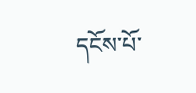དངོས་པོ་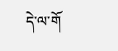དེ་ལ་གོ